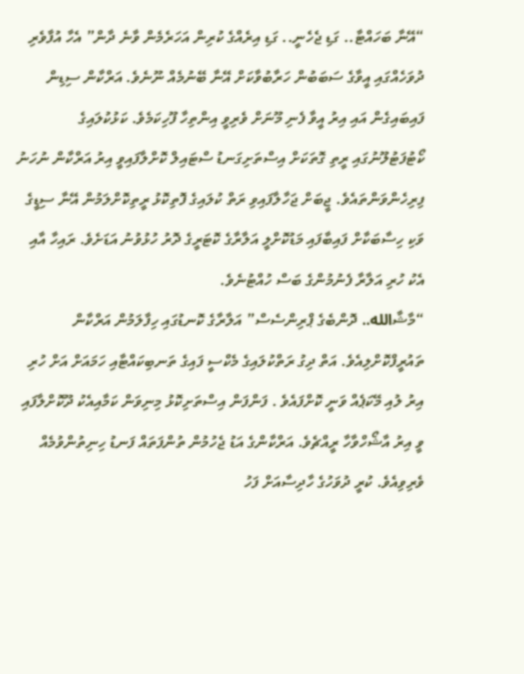“އޭނާ ބަހައްޓާ.. ގަޑި ޖެހެނީ.. ގަޑި އިރެއްގެ ކުރިން އަހަރެމެން ވާނެ ދާން” އެހާ އުފާވެރި ދުވަހެއްގައި އީވާގެ ސަބަބުން ހަރާބުވާކަށް އޭނާ ބޭނުމެއް ނޫނެވެ. އަރްކާން ސިޑިން ފައިބައިގެން އައި އިރު އީވާ ފެނި މޫނަށް ވެރިވީ އިންތިހާ ފޫހިކަމެވެ. ކަޅުކުލައިގެ ކޯޓުފަޓުލޫނުގައި ރީތި ގޮތަކަށް އިސްތަށިގަނޑު ސްޓައިލް ކޮށްލާފައިވީ އިރު އަރްކާން ނުހަނު ފިރިހެންވަންތައެވެ. ޖީބަށް ޖަހާލާފައިވި ރަތް ކުލައިގެ ފޮތިކޮޅު ރީތިކޮށްލަމުން އޭނާ ސިޑީގެ ވަކި ހިސާބަކާށް ފައިބާފައި މަޑުކޮށްލީ އަލާރާގެ ކޮޓަރީގެ ދޮރު ހުޅުވުނު އަޑަށެވެ. ރައިހާ އާއި އެކު ހުރި އަލާރާ ފެނުމުންގެ ބަސް ހުއްޓުނެވެ.
“މާޝާالله.. ދޮންބެގެ ޕްރިންސެސް” އަލާރާގެ ކޮނޑުގައި ހިފާލަމުން އަރްކާން ތައުރީފްކޮށްލިއެވެ. އަތް ދިގު ރަތްކުލައިގެ މެކްސީ ފައިގެ ތަނބިކައްޓާއި ހަމައަށް އަށް ހުރި އިރު ލުއި މޭކަޕެއް ވަނީ ކޮށްފައެވެ . ފަންފަން އިސްތަށިކޮޅު މިނިވަން ކަމާއިއެކު ދޫކޮށްލާފައި ވީ އިރު އާޝޯހްވާހާ ރީއްޗެވެ. އަރްކާންގެ އަޑު ޖެހުމުން ތުންފަތައް ފަނޑު ހިނިތުންވުމެއް ވެރިވިއެވެ. ކުރީ ދުވަހުގެ ހާދިސާއަށް ފަހު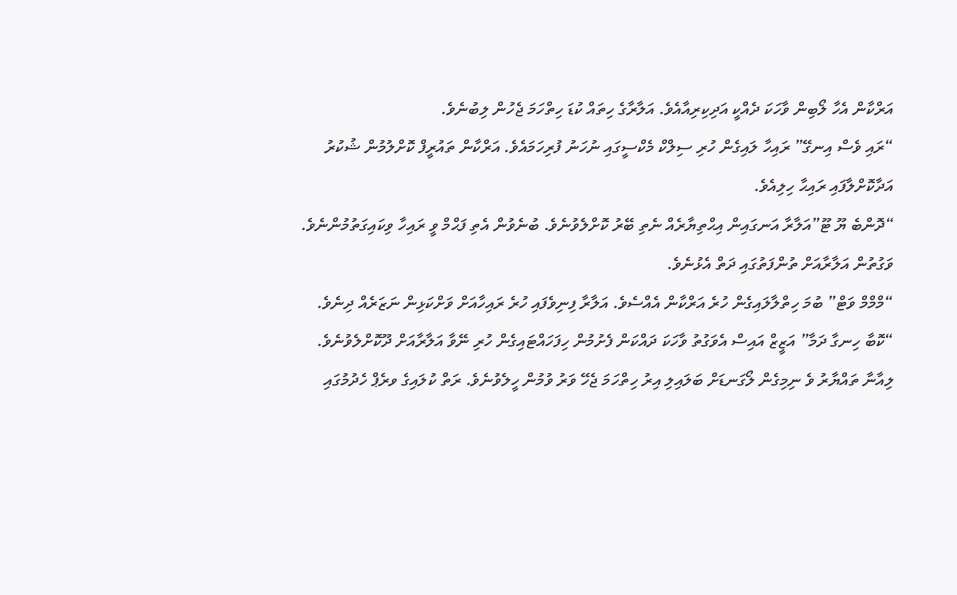އަރްކާން އެހާ ލޯބިން ވާހަކަ ދެއްކީ އަދިކިރިއާއެވެ. އަލާރާގެ ހިތައް ކުޑަ ހިތްހަމަ ޖެހުން ލިބުނެވެ.
“ރައި ވެސް އިނގޭ” ރައިހާ ލައިގެން ހުރި ސިލްކް މެކްސީގައި ނުހަނު ފުރިހަމައެވެ. އަރްކާން ތައުރީފް ކޮށްލުމުން ޝުކުރު އަދާކޮށްލާފައި ރައިޙާ ހިލިއެވެ.
“ދޮންބެ ޔޫ ޓޫ”އަލާރާ އަނގައިން އިޙްތިޔާރެއް ނެތި ބޭރު ކޮށްލެވުނެވެ. ބުނެވުން އެތި ފަޙްމް ވީ ރައިހާ ވިކައިގަތުމުންނެވެ. ވަގުތުން އަލާރާއަށް ތުންފަތުގައި ދަތް އެޅުނެވެ.
“މްމްމް ވަޓް” ބުމަ ހިތްލާލައިގެން ހުރެ އަރްކާން އެއްސެވެ. އަލާރާ ފިނިވެފައި ހުރެ ރައިހާއަށް ވަށްކަޅިން ނަޒަރެއް ދިނެވެ.
“ކޮބާ ހިނގާ ދަމާ” އަޒީޒް އައިސް އެވަގުތު ވާހަކަ ދައްކަން ފެށުމުން ހިފަހައްޓައިގެން ހުރި ނޭވާ އަލާރާއަށް ދޫކޮށްލެވުނެވެ.
ލިއާނާ ތައްޔާރު ވެ ނިމިގެން ލޯގަނޑަށް ބަލައިލި އިރު ހިތްހަމަ ޖެހޭ ވަރު ވުމުން ހީލެވުނެވެ. ރަތް ކުލައިގެ ވރެޕް ހެދުމުގައި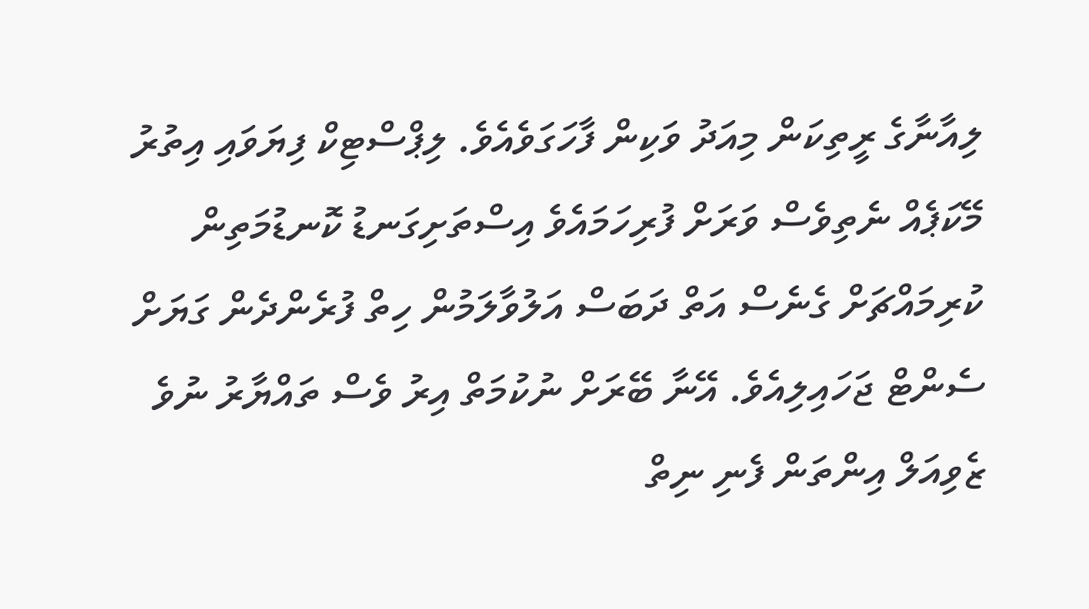ލިއާނާގެ ރީތިކަން މިއަދު ވަކިން ފާހަގަވެއެވެ. ލިޕްސްޓިކް ފިޔަވައި އިތުރު މޭކަޕެއް ނެތިވެސް ވަރަށް ފުރިހަމައެވެ އިސްތަށިގަނޑު ކޮނޑުމަތިން ކުރިމައްޗަށް ގެނެސް އަތް ދަބަސް އަލުވާލަމުން ހިތް ފުރެންދެން ގަޔަށް ސެންޓް ޖަހައިލިއެވެ. އޭނާ ބޭރަށް ނުކުމަތް އިރު ވެސް ތައްޔާރު ނުވެ ޒެވިއަލް އިންތަން ފެނި ނިތް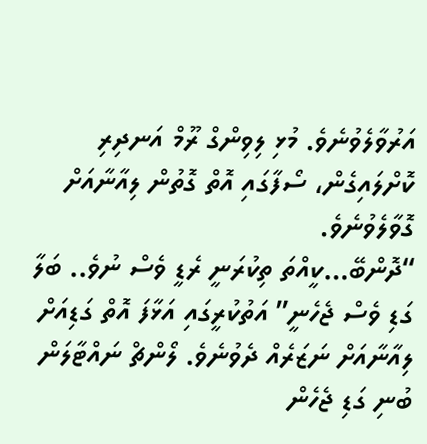އަރުވާލެވުނެވެ. މުޅި ލިވިންގް ރޫމް އަނދިރި ކޮށްލައިގެން، ސޯފާގައި އޮތް ގޮތުން ލިއާނާއަށް ގޮވާލެވުނެވެ.
“ދޮންބޭ…ކީއްތަ ތިކުރަނީ ރެޑީ ވެސް ނުވެ.. ބަލާ ގަޑި ވެސް ޖެހެނީ” އަތުކުރީގައި އަޅާފަ އޮތް ގަޑިއަށް ލިއާނާއަށް ނަޒަރެއް ދެވުނެވެ. ލޯންޗް ނައްޓާލަން ބުނި ގަޑި ޖެހެން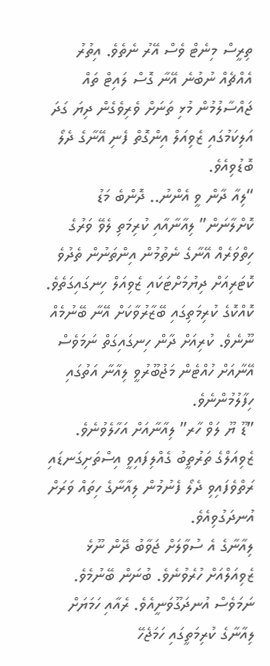ތިރީސް މިނެޓް ވެސް އޭރު ނެތެވެ. އިތުރު އެއްޗެއް ނުބުނެ އޭނާ ގޮސް ލައިޓް ތައް ޖައްސާލުމުން މުޅި ތަނަށް ވެރިވެގެން ދިޔަ ގަދަ އަލިކަމުގައި ޒެވިއަލް އިންގޮތް ފެނި އޭނާގެ ދެލޯ ބޮޑުވިއެވެ.
“ލިއާ ދާން ވީ އެންނު.. ދޮންބެ މަޑު ކޮށްލާނަން” ލިއާނާއާއި ކުރިމަތި ލެވޭ ވަރުގެ ހިތްވަރެއް އޭނާގެ ނެތުމުން އިންތަނުން ތެދުވެ ކޮޓަރިއަށް ދިޔުމަށްޓަކައި ޒެވިއަލް ހިނގައިގަތެވެ. ކޮއްކޮގެ ކުރިމަތިގައި ބޭޒާރުވާކަށް އޭނާ ބޭނުމެއް ނޫނެވެ. ކުރިއަށް ދާން ހިނގައިގަތް ނަމަވެސް އޭނާއަށް ހުއްޓެން މަޖުބޫރުވީ ލިއާނާ އަތުގައި ހިފާލުމުންނެވެ.
”ޑޫ ޔޫ ލަވް ހާރ” ލިއާނާއަށް އަހާލެވުނެވެ. ޒެވިއަލްގެ ތަރުތީބު ގެއްލިފައިވީ އިސްތަށިގަނޑައި ރަތްވެފައިވި ދެލޯ ފެނުމުން ލިއާނާގެ ހިތައް ވަރަށް އުނދަގުވިއެވެ.
ލިއާނާގެ އެ ސުވާލަށް ޖަވާބު ދޭން ނޫޅެ ޒެވިއަލްއަށް ހުރެވުނެވެ. ބުނަން ބޭނުމެވެ. ނަމަވެސް އުނދަގޫވަނީއެވެ. ރެއާއި ހަމަޔަށް ލިއާނާގެ ކުރިމަތީގައި ހަމަޖެހޭ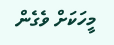މީހަކަށް ވެގެން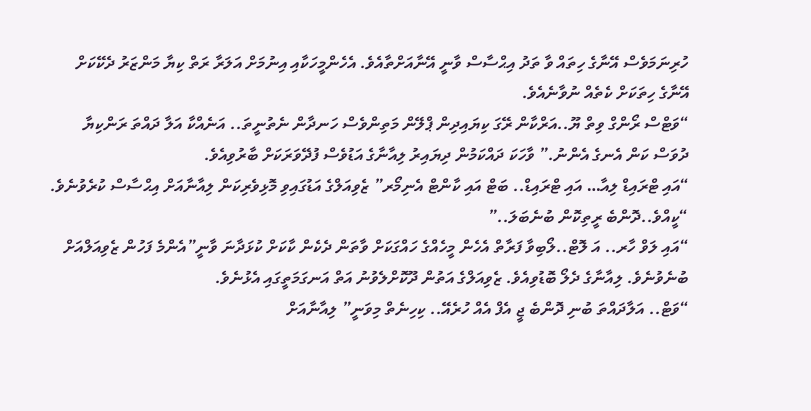ހުރިނަމަވެސް އޭނާގެ ހިތައް ވާ ތަދު އިޙްސާސް ވާނީ އޭނާއަށްތާއެވެ. އެހެންމީހަކާއި އިނުމަށް އަލަރާ ރަތް ކިޔާ މަންޒަރު ދެކޭކަށް އޭނާގެ ހިތަކަށް ކެތެއް ނުވާނެއެވެ.
“ވަޓްސް ރޯންގް ވިތް ޔޫ..އަރްކާން ރޭގަ ކިޔައިދިން ޕްލޭން މަތިންވެސް ހަނދާން ނެތުނީތަ.. އަނެއްކާ އަލާ ދައްތަ ރަންކިޔާ ދުވަސް ކަން އެނގެ އެންނު.” ވާހަކަ ދައްކަމުން ދިޔައިރު ލިއާނާގެ އަޑުވެސް ފުދޭވަރަކަށް ބާރުވިއެވެ.
“އައި ޓްރައިޑް ލިއާ… އައި ޓްރައިޑް.. ބަޓް އައި ކާންޓް އެނިމޯރ” ޒެވިއަލްގެ އަޑުގައިވި މޮޅިވެރިކަން ލިއާނާއަށް އިޙްސާސް ކުރެވުނެވެ.
“ކީއްވެ..ދޮންބެ ރީތިކޮން ބުނެބަލަ..”
“އައި ލަވް ހާރ.. އަ ލޮޓް..ލޯބިވާ ފަރާތް އެހެން މީހެއްގެ ހައްގަކަށް ވާތަން ދެކެން ކާކަށް ކުޅަދާނަ ވާނީ”އެންމެ ފަހުން ޒެވިއަލްއަށް ބުނެވުނެވެ. ލިއާނާގެ ދެލޯ ބޮޑުވިއެވެ. ޒެވިއަލްގެ އަތުން ދޫކޮށްލެވުނު އަތް އަނގަމަތީގައި އެޅުނެވެ.
“ވަޓް.. އަލާދައްތަ ބުނި ދޮންބެ ޖީ އެފް އެއް ހުރެއޭ.. ކިހިނެތް މިވަނީ” ލިއާނާއަށް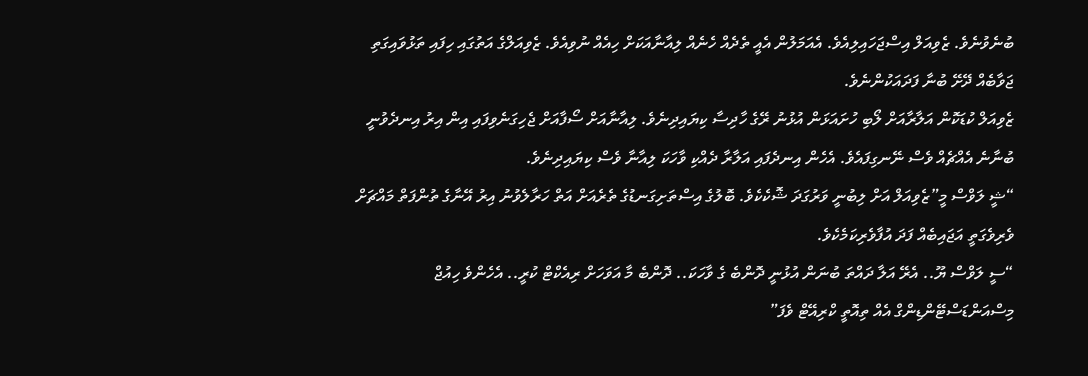ބުނެވުނެވެ. ޒެވިއަލް އިސްޖަހައިލިއެވެ. އެއަމަލުން އެއީ ތެދެއް ހެނެއް ލިއާނާއަކަށް ހިއެއް ނުވިއެވެ. ޒެވިއަލްގެ އަތުގައި ހިފައި ތަޅުވައިގަތި ޖަވާބެއް ދޭށޭ ބުނާ ފަދައަކުންނެވެ.
ޒެވިއަލް ކުޑަކޮން އަލާރާއަށް ލޯބި ހުށައަޅަން އުޅުނު ރޭގެ ހާދިސާ ކިޔައިދިނެވެ. ލިއާނާއަށް ސޯފާއަށް ޖެހިގަނެވިފައި އިން އިރު އިނދެވުނީ ބުނާނެ އެއްޗެއް ވެސް ނޭނގިފައެވެ. އެހެން އިނދެފައި އަލާރާ ދެއްކި ވާހަކަ ލިއާނާ ވެސް ކިޔައިދިނެވެ.
“ޝީ ލަވްސް މީ”ޒެވިއަލް އަށް ލިބުނީ ވަރުގަދަ ޝޮކެކެވެ. ބޮލުގެ އިސްތަށިގަނޑުގެ ތެރެއަށް އަތް ހަރާލެވުނު އިރު އޭނާގެ ތުންފަތް މައްޗަށް ވެރިވެގަތީ އަޖައިބެއް ފަދަ އުފާވެރިކަމެކެވެ.
“ސީ ލަވްސް ޔޫ.. އެރޭ އަލާ ދައްތަ ބުނަން އުޅުނީ ދޮންބެ ގެ ވާހަކަ.. ދޮންބެ މާ އަވަހަށް ރިއެކްޓް ކުރީ.. އެހެންވެ ހިއުޖް މިސްއަންޑަސްޓޭންޑިންގް އެއް ތިއޮތީ ކްރިއޭޓް ވެފަ”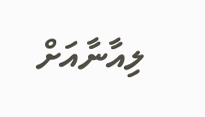ލިއާނާއަށް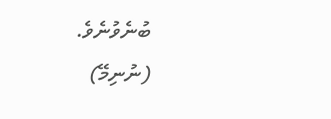ބުނެވުނެވެ.
(ނުނިމޭ)